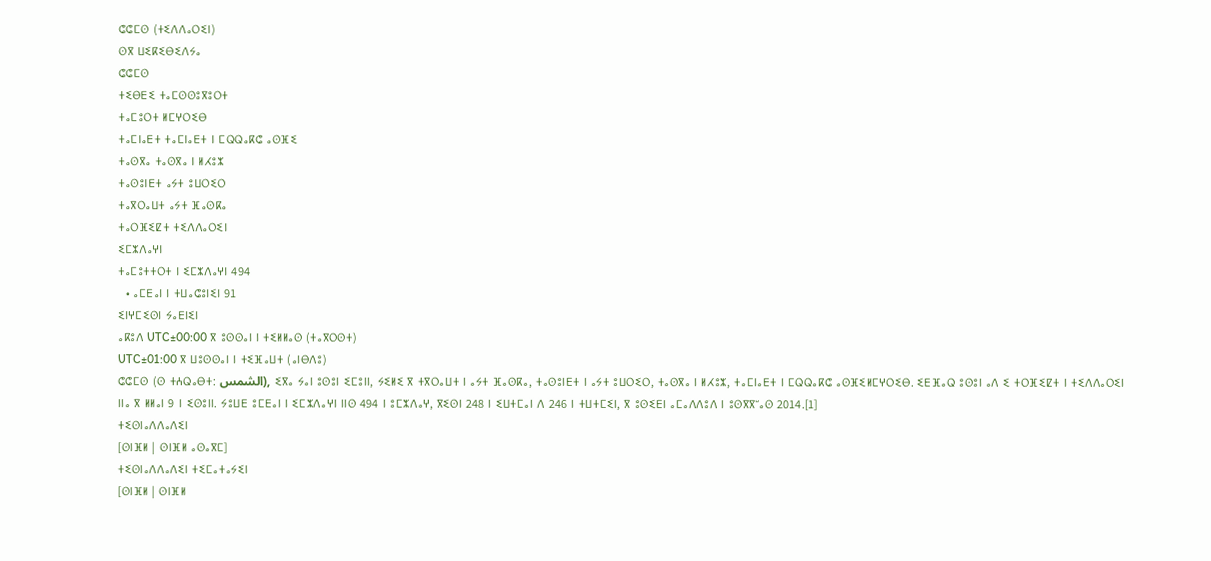ⵛⵛⵎⵙ (ⵜⵉⴷⴷⴰⵔⵉⵏ)
ⵙⴳ ⵡⵉⴽⵉⴱⵉⴷⵢⴰ
ⵛⵛⵎⵙ
ⵜⵉⴱⴹⵉ ⵜⴰⵎⵙⵙⵓⴳⵓⵔⵜ
ⵜⴰⵎⵓⵔⵜ ⵍⵎⵖⵔⵉⴱ
ⵜⴰⵎⵏⴰⴹⵜ ⵜⴰⵎⵏⴰⴹⵜ ⵏ ⵎⵕⵕⴰⴽⵛ ⴰⵙⴼⵉ
ⵜⴰⵙⴳⴰ ⵜⴰⵙⴳⴰ ⵏ ⵍⵃⵓⵣ
ⵜⴰⵙⵓⵏⴹⵜ ⴰⵢⵜ ⵓⵡⵔⵉⵔ
ⵜⴰⴳⵔⴰⵡⵜ ⴰⵢⵜ ⴼⴰⵙⴽⴰ
ⵜⴰⵔⴼⵉⵇⵜ ⵜⵉⴷⴷⴰⵔⵉⵏ
ⵉⵎⵣⴷⴰⵖⵏ
ⵜⴰⵎⵓⵜⵜⵔⵜ ⵏ ⵉⵎⵣⴷⴰⵖⵏ 494
  • ⴰⵎⴹⴰⵏ ⵏ ⵜⵡⴰⵛⵓⵏⵉⵏ 91
ⵉⵏⵖⵎⵉⵙⵏ ⵢⴰⴹⵏⵉⵏ
ⴰⴽⵓⴷ UTC±00:00 ⴳ ⵓⵙⵙⴰⵏ ⵏ ⵜⵉⵍⵍⴰⵙ (ⵜⴰⴳⵔⵙⵜ)
UTC±01:00 ⴳ ⵡⵓⵙⵙⴰⵏ ⵏ ⵜⵉⴼⴰⵡⵜ (ⴰⵏⴱⴷⵓ)
ⵛⵛⵎⵙ (ⵙ ⵜⵄⵕⴰⴱⵜ: الشمس), ⵉⴳⴰ ⵢⴰⵏ ⵓⵙⵓⵏ ⵉⵎⵓⵏⵏ, ⵢⵉⵍⵉ ⴳ ⵜⴳⵔⴰⵡⵜ ⵏ ⴰⵢⵜ ⴼⴰⵙⴽⴰ, ⵜⴰⵙⵓⵏⴹⵜ ⵏ ⴰⵢⵜ ⵓⵡⵔⵉⵔ, ⵜⴰⵙⴳⴰ ⵏ ⵍⵃⵓⵣ, ⵜⴰⵎⵏⴰⴹⵜ ⵏ ⵎⵕⵕⴰⴽⵛ ⴰⵙⴼⵉⵍⵎⵖⵔⵉⴱ. ⵉⴹⴼⴰⵕ ⵓⵙⵓⵏ ⴰⴷ ⵉ ⵜⵔⴼⵉⵇⵜ ⵏ ⵜⵉⴷⴷⴰⵔⵉⵏ ⵏⵏⴰ ⴳ ⵍⵍⴰⵏ 9 ⵏ ⵉⵙⵓⵏⵏ. ⵢⵓⵡⴹ ⵓⵎⴹⴰⵏ ⵏ ⵉⵎⵣⴷⴰⵖⵏ ⵏⵏⵙ 494 ⵏ ⵓⵎⵣⴷⴰⵖ, ⴳⵉⵙⵏ 248 ⵏ ⵉⵡⵜⵎⴰⵏ ⴷ 246 ⵏ ⵜⵡⵜⵎⵉⵏ, ⴳ ⵓⵙⵉⴹⵏ ⴰⵎⴰⴷⴷⵓⴷ ⵏ ⵓⵙⴳⴳⵯⴰⵙ 2014.[1]
ⵜⵉⵙⵏⴰⴷⴷⴰⴷⵉⵏ
[ⵙⵏⴼⵍ | ⵙⵏⴼⵍ ⴰⵙⴰⴳⵎ]
ⵜⵉⵙⵏⴰⴷⴷⴰⴷⵉⵏ ⵜⵉⵎⴰⵜⴰⵢⵉⵏ
[ⵙⵏⴼⵍ | ⵙⵏⴼⵍ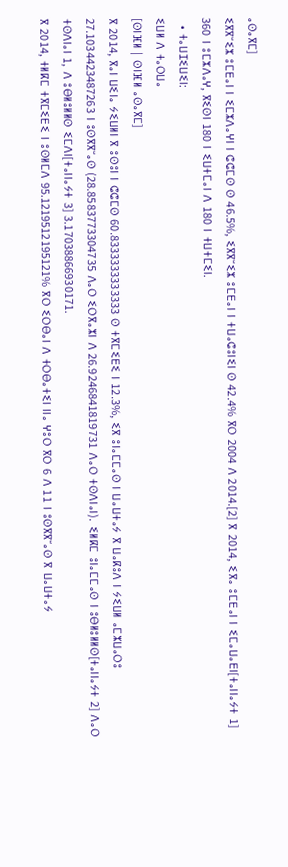ⴰⵙⴰⴳⵎ]
ⵉⴳⴳⵯⵉⵣ ⵓⵎⴹⴰⵏ ⵏ ⵉⵎⵣⴷⴰⵖⵏ ⵏ ⵛⵛⵎⵙ ⵙ 46.5%, ⵉⴳⴳⵯⵉⵣ ⵓⵎⴹⴰⵏ ⵏ ⵜⵡⴰⵛⵓⵏⵉⵏ ⵙ 42.4% ⴳⵔ 2004 ⴷ 2014.[2] ⴳ 2014, ⵉⴳⴰ ⵓⵎⴹⴰⵏ ⵏ ⵉⵎⴰⵡⴰⴹⵏ[ⵜⴰⵏⵏⴰⵢⵜ 1] 360 ⵏ ⵓⵎⵣⴷⴰⵖ, ⴳⵉⵙⵏ 180 ⵏ ⵉⵡⵜⵎⴰⵏ ⴷ 180 ⵏ ⵜⵡⵜⵎⵉⵏ.
  • ⵜⴰⵡⵊⵉⵡⵉⵏ:
ⵉⵡⵍ ⴷ ⵜⴰⵔⵡⴰ
[ⵙⵏⴼⵍ | ⵙⵏⴼⵍ ⴰⵙⴰⴳⵎ]
ⴳ 2014, ⴳⴰⵏ ⵡⵉⵏⴰ ⵢⵉⵡⵍⵏ ⴳ ⵓⵙⵓⵏ ⵏ ⵛⵛⵎⵙ 60.8333333333333 ⵙ ⵜⴳⵎⵉⴹⵉ ⵏ 12.3%, ⵉⴳ ⵓⵏⴰⵎⵎⴰⵙ ⵏ ⵡⴰⵡⵜⴰⵢ ⴳ ⵡⴰⴽⵓⴷ ⵏ ⵢⵉⵡⵍ ⴰⵎⵣⵡⴰⵔⵓ 27.1034423487263 ⵏ ⵓⵙⴳⴳⵯⴰⵙ (28.8583773304735 ⴷⴰⵔ ⵉⵔⴳⴰⵣⵏ ⴷ 26.9246841819731 ⴷⴰⵔ ⵜⵙⴷⵏⴰⵏ). ⵉⵍⴽⵎ ⵓⵏⴰⵎⵎⴰⵙ ⵏ ⵓⴱⵍⵓⵍⵍⵙ[ⵜⴰⵏⵏⴰⵢⵜ 2] ⴷⴰⵔ ⵜⵙⴷⵏⴰⵏ 1, ⴷ ⵓⴱⵍⵓⵍⵍⵙ ⵉⵎⴷⵏ[ⵜⴰⵏⵏⴰⵢⵜ 3] 3.17038866930171.
ⴳ 2014, ⵜⵍⴽⵎ ⵜⴳⵎⵉⴹⵉ ⵏ ⵓⵙⵍⵎⴷ 95.1219512195121% ⴳⵔ ⵉⵔⴱⴰⵏ ⴷ ⵜⵔⴱⴰⵜⵉⵏ ⵏⵏⴰ ⵖⵓⵔ ⴳⵔ 6 ⴷ 11 ⵏ ⵓⵙⴳⴳⵯⴰⵙ ⴳ ⵡⴰⵡⵜⴰⵢ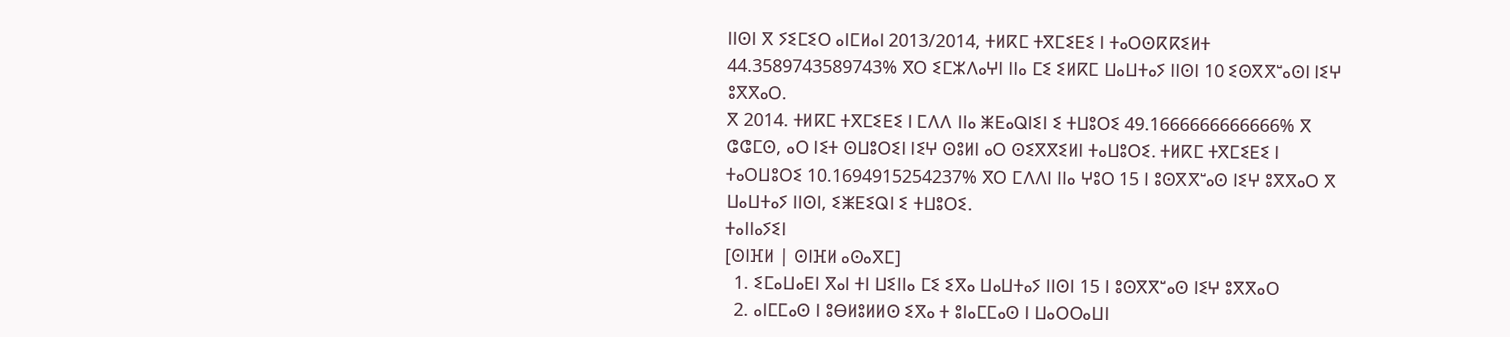ⵏⵏⵙⵏ ⴳ ⵢⵉⵎⵉⵔ ⴰⵏⵎⵍⴰⵏ 2013/2014, ⵜⵍⴽⵎ ⵜⴳⵎⵉⴹⵉ ⵏ ⵜⴰⵔⵙⴽⴽⵉⵍⵜ 44.3589743589743% ⴳⵔ ⵉⵎⵣⴷⴰⵖⵏ ⵏⵏⴰ ⵎⵉ ⵉⵍⴽⵎ ⵡⴰⵡⵜⴰⵢ ⵏⵏⵙⵏ 10 ⵉⵙⴳⴳⵯⴰⵙⵏ ⵏⵉⵖ ⵓⴳⴳⴰⵔ.
ⴳ 2014. ⵜⵍⴽⵎ ⵜⴳⵎⵉⴹⵉ ⵏ ⵎⴷⴷ ⵏⵏⴰ ⵥⴹⴰⵕⵏⵉⵏ ⵉ ⵜⵡⵓⵔⵉ 49.1666666666666% ⴳ ⵛⵛⵎⵙ, ⴰⵔ ⵏⵉⵜ ⵙⵡⵓⵔⵉⵏ ⵏⵉⵖ ⵙⵓⵍⵏ ⴰⵔ ⵙⵉⴳⴳⵉⵍⵏ ⵜⴰⵡⵓⵔⵉ. ⵜⵍⴽⵎ ⵜⴳⵎⵉⴹⵉ ⵏ ⵜⴰⵔⵡⵓⵔⵉ 10.1694915254237% ⴳⵔ ⵎⴷⴷⵏ ⵏⵏⴰ ⵖⵓⵔ 15 ⵏ ⵓⵙⴳⴳⵯⴰⵙ ⵏⵉⵖ ⵓⴳⴳⴰⵔ ⴳ ⵡⴰⵡⵜⴰⵢ ⵏⵏⵙⵏ, ⵉⵥⴹⵉⵕⵏ ⵉ ⵜⵡⵓⵔⵉ.
ⵜⴰⵏⵏⴰⵢⵉⵏ
[ⵙⵏⴼⵍ | ⵙⵏⴼⵍ ⴰⵙⴰⴳⵎ]
  1. ⵉⵎⴰⵡⴰⴹⵏ ⴳⴰⵏ ⵜⵏ ⵡⵉⵏⵏⴰ ⵎⵉ ⵉⴳⴰ ⵡⴰⵡⵜⴰⵢ ⵏⵏⵙⵏ 15 ⵏ ⵓⵙⴳⴳⵯⴰⵙ ⵏⵉⵖ ⵓⴳⴳⴰⵔ
  2. ⴰⵏⵎⵎⴰⵙ ⵏ ⵓⴱⵍⵓⵍⵍⵙ ⵉⴳⴰ ⵜ ⵓⵏⴰⵎⵎⴰⵙ ⵏ ⵡⴰⵔⵔⴰⵡⵏ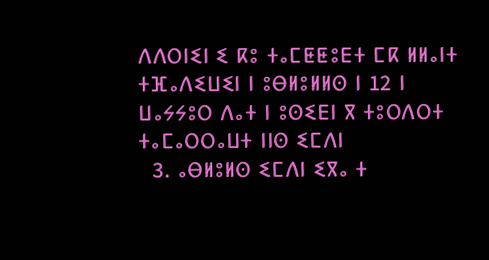ⴷⴷⵔⵏⵉⵏ ⵉ ⴽⵓ ⵜⴰⵎⵟⵟⵓⴹⵜ ⵎⴽ ⵍⵍⴰⵏⵜ ⵜⴼⴰⴷⵉⵡⵉⵏ ⵏ ⵓⴱⵍⵓⵍⵍⵙ ⵏ 12 ⵏ ⵡⴰⵢⵢⵓⵔ ⴷⴰⵜ ⵏ ⵓⵙⵉⴹⵏ ⴳ ⵜⵓⵔⴷⵔⵜ ⵜⴰⵎⴰⵔⵔⴰⵡⵜ ⵏⵏⵙ ⵉⵎⴷⵏ
  3. ⴰⴱⵍⵓⵍⵙ ⵉⵎⴷⵏ ⵉⴳⴰ ⵜ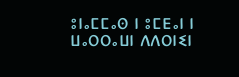ⵓⵏⴰⵎⵎⴰⵙ ⵏ ⵓⵎⴹⴰⵏ ⵏ ⵡⴰⵔⵔⴰⵡⵏ ⴷⴷⵔⵏⵉⵏ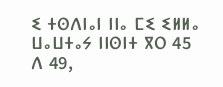ⵉ ⵜⵙⴷⵏⴰⵏ ⵏⵏⴰ ⵎⵉ ⵉⵍⵍⴰ ⵡⴰⵡⵜⴰⵢ ⵏⵏⵙⵏⵜ ⴳⵔ 45 ⴷ 49,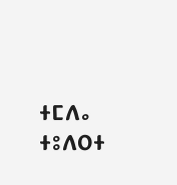ⵜⵎⴷⴰ ⵜⵓⴷⵔⵜ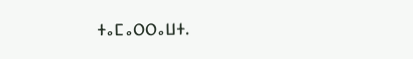ⵜⴰⵎⴰⵔⵔⴰⵡⵜ.